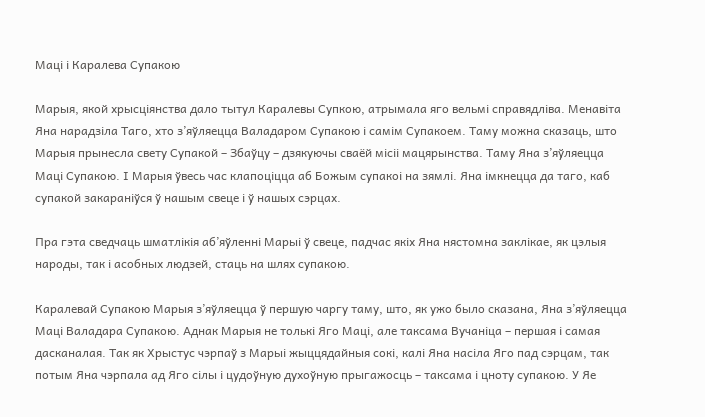Маці і Каралева Супакою

Марыя, якой хрысціянства дало тытул Каралевы Супкою, атрымала яго вельмі справядліва. Менавіта Яна нарадзіла Таго, хто з’яўляецца Валадаром Супакою і самім Супакоем. Таму можна сказаць, што Марыя прынесла свету Супакой – Збаўцу – дзякуючы сваёй місіі мацярынства. Таму Яна з’яўляецца Маці Супакою. І Марыя ўвесь час клапоціцца аб Божым супакоі на зямлі. Яна імкнецца да таго, каб супакой закараніўся ў нашым свеце і ў нашых сэрцах.

Пра гэта сведчаць шматлікія аб’яўленні Марыі ў свеце, падчас якіх Яна нястомна заклікае, як цэлыя народы, так і асобных людзей, стаць на шлях супакою.

Каралевай Супакою Марыя з’яўляецца ў першую чаргу таму, што, як ужо было сказана, Яна з’яўляецца Маці Валадара Супакою. Аднак Марыя не толькі Яго Маці, але таксама Вучаніца – першая і самая дасканалая. Так як Хрыстус чэрпаў з Марыі жыццядайныя сокі, калі Яна насіла Яго пад сэрцам, так потым Яна чэрпала ад Яго сілы і цудоўную духоўную прыгажосць – таксама і цноту супакою. У Яе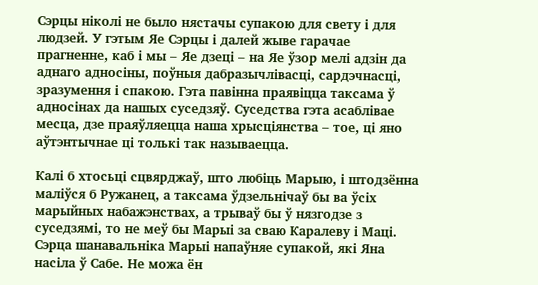Сэрцы ніколі не было нястачы супакою для свету і для людзей. У гэтым Яе Сэрцы і далей жыве гарачае прагненне, каб і мы – Яе дзеці – на Яе ўзор мелі адзін да аднаго адносіны, поўныя дабразычлівасці, сардэчнасці, зразумення і спакою. Гэта павінна праявіцца таксама ў адносінах да нашых суседзяў. Суседства гэта асаблівае месца, дзе праяўляецца наша хрысціянства – тое, ці яно аўтэнтычнае ці толькі так называецца.

Калі б хтосьці сцвярджаў, што любіць Марыю, і штодзённа маліўся б Ружанец, а таксама ўдзельнічаў бы ва ўсіх марыйных набажэнствах, а трываў бы ў нязгодзе з суседзямі, то не меў бы Марыі за сваю Каралеву і Маці. Сэрца шанавальніка Марыі напаўняе супакой, які Яна насіла ў Сабе. Не можа ён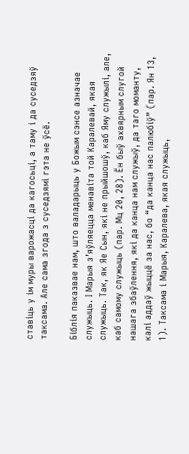ставіць у ім муры варожасці да кагосьці, а таму і да суседзяў таксама. Але сама згода з суседзямі гэта не ўсё.

Біблія паказвае нам, што валадарыць у Божым сэнсе азначае служыць. І Марыя з’яўляецца менавіта той Каралевай, якая служыць. Так, як Яе Сын, які не прыйшошў, каб Яму служылі, але, каб самому служыць (пар. Мц 20, 28). Ён быў ахвярным слугой нашага збаўлення, які да канца нам служыў, да таго моманту, калі аддаў жыццё за нас, бо “да канца нас палюбіў” (пар. Ян 13, 1). Таксама і Марыя, Каралева, якая служыць,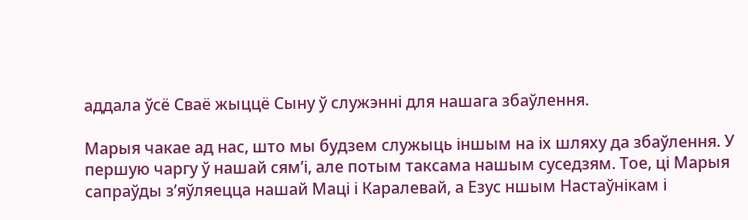аддала ўсё Сваё жыццё Сыну ў служэнні для нашага збаўлення.

Марыя чакае ад нас, што мы будзем служыць іншым на іх шляху да збаўлення. У першую чаргу ў нашай сям’і, але потым таксама нашым суседзям. Тое, ці Марыя сапраўды з’яўляецца нашай Маці і Каралевай, а Езус ншым Настаўнікам і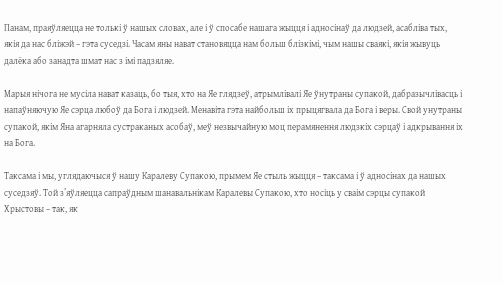Панам, праяўляецца не толькі ў нашых словах, але і ў спосабе нашага жыцця і адносінаў да людзей, асабліва тых, якія да нас бліжэй – гэта суседзі. Часам яны нават становяцца нам больш блізкімі, чым нашы сваякі, якія жывуць далёка або занадта шмат нас з імі падзяляе.

Марыя нічога не мусіла нават казаць, бо тыя, хто на Яе глядзеў, атрымлівалі Яе ўнутраны супакой, дабразычлівасць і напаўняючую Яе сэрца любоў да Бога і людзей. Менавіта гэта найбольш іх прыцягвала да Бога і веры. Свой унутраны супакой, якім Яна агарняла сустраканых асобаў, меў незвычайную моц перамянення людзкіх сэрцаў і адкрывання іх на Бога.

Таксама і мы, углядаючыся ў нашу Каралеву Супакою, прымем Яе стыль жыцця – таксама і ў адносінах да нашых суседзяў. Той з’яўляецца сапраўдным шанавальнікам Каралевы Супакою, хто носіць у сваім сэрцы супакой Хрыстовы – так, як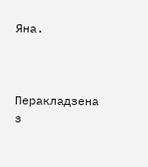Яна.



Перакладзена з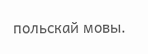польскай мовы.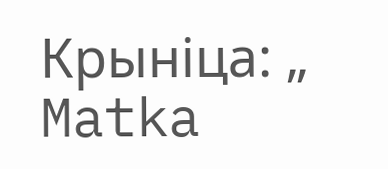Крыніца: „
Matka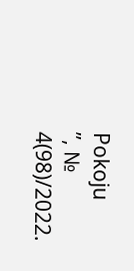Pokoju
”, № 4(98)/2022.